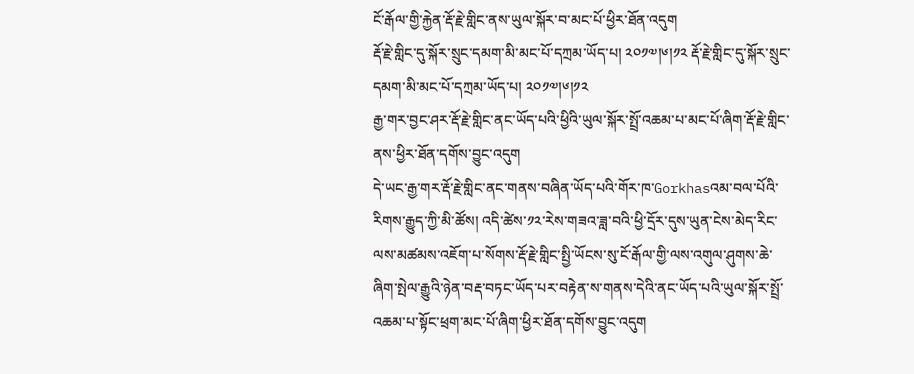ངོ་རྒོལ་གྱི་རྐྱེན་རྡོ་རྗེ་གླིང་ནས་ཡུལ་སྐོར་བ་མང་པོ་ཕྱིར་ཐོན་འདུག
རྡོ་རྗེ་གླིང་དུ་སྐོར་སྲུང་དམག་མི་མང་པོ་དཀྲམ་ཡོད་པ། ༢༠༡༧།༦།༡༢ རྡོ་རྗེ་གླིང་དུ་སྐོར་སྲུང་དམག་མི་མང་པོ་དཀྲམ་ཡོད་པ། ༢༠༡༧།༦།༡༢
རྒྱ་གར་བྱང་ཤར་རྡོ་རྗེ་གླིང་ནང་ཡོད་པའི་ཕྱིའི་ཡུལ་སྐོར་སྤྲོ་འཆམ་པ་མང་པོ་ཞིག་རྡོ་རྗེ་གླིང་ནས་ཕྱིར་ཐོན་དགོས་བྱུང་འདུག
དེ་ཡང་རྒྱ་གར་རྡོ་རྗེ་གླིང་ནང་གནས་བཞིན་ཡོད་པའི་གོར་ཁ་Gorkhasའམ་བལ་པོའི་རིགས་རྒྱུད་ཀྱི་མི་ཚོས། འདི་ཚེས་༡༢་རེས་གཟའ་ཟླ་བའི་ཕྱི་དྲོར་དུས་ཡུན་ངེས་མེད་རིང་ལས་མཚམས་འཇོག་པ་སོགས་རྡོ་རྗེ་གླིང་སྤྱི་ཡོངས་སུ་ངོ་རྒོལ་གྱི་ལས་འགུལ་ཤུགས་ཆེ་ཞིག་སྤེལ་རྒྱུའི་ཉེན་བརྡ་བཏང་ཡོད་པར་བརྟེན་ས་གནས་དེའི་ནང་ཡོད་པའི་ཡུལ་སྐོར་སྤྲོ་འཆམ་པ་སྟོང་ཕྲག་མང་པོ་ཞིག་ཕྱིར་ཐོན་དགོས་བྱུང་འདུག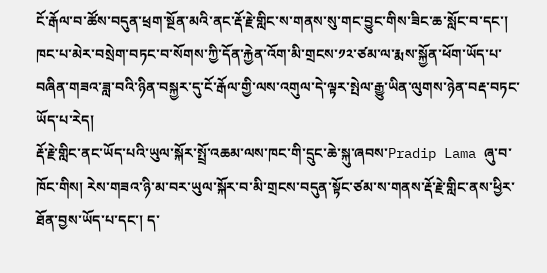ངོ་རྒོལ་བ་ཚོས་བདུན་ཕྲག་སྔོན་མའི་ནང་རྡོ་རྗེ་གླིང་ས་གནས་སུ་གང་བྱུང་གིས་ཟིང་ཆ་སློང་བ་དང་། ཁང་པ་མེར་བསྲེག་བཏང་བ་སོགས་ཀྱི་དོན་རྐྱེན་འོག་མི་གྲངས་༡༢་ཙམ་ལ་རྨས་སྐྱོན་ཕོག་ཡོད་པ་བཞིན་གཟའ་ཟླ་བའི་ཉིན་བསྐྱར་དུ་ངོ་རྒོལ་གྱི་ལས་འགུལ་དེ་ལྟར་སྤེལ་རྒྱུ་ཡིན་ལུགས་ཉེན་བརྡ་བཏང་ཡོད་པ་རེད།
རྡོ་རྗེ་གླིང་ནང་ཡོད་པའི་ཡུལ་སྐོར་སྤྲོ་འཆམ་ལས་ཁང་གི་དྲུང་ཆེ་སྐུ་ཞབས་Pradip Lama ཞུ་བ་ཁོང་གིས། རེས་གཟའ་ཉི་མ་བར་ཡུལ་སྐོར་བ་མི་གྲངས་བདུན་སྟོང་ཙམ་ས་གནས་རྡོ་རྗེ་གླིང་ནས་ཕྱིར་ཐོན་བྱས་ཡོད་པ་དང་། ད་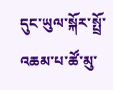དུང་ཡུལ་སྐོར་སྤྲོ་འཆམ་པ་ཚོ་མུ་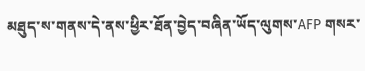མཐུད་ས་གནས་དེ་ནས་ཕྱིར་ཐོན་བྱེད་བཞིན་ཡོད་ལུགས་AFP གསར་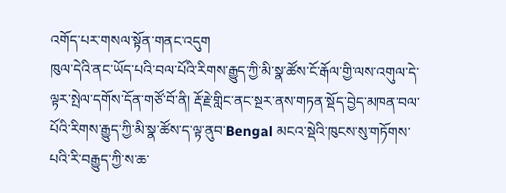འགོད་པར་གསལ་སྟོན་གནང་འདུག
ཁུལ་དེའི་ནང་ཡོད་པའི་བལ་པོའི་རིགས་རྒྱུད་ཀྱི་མི་སྣ་ཚོས་ངོ་རྒོལ་གྱི་ལས་འགུལ་དེ་ལྟར་སྤེལ་དགོས་དོན་གཙོ་བོ་ནི། རྡོ་རྗེ་གླིང་ནང་སྔར་ནས་གཏན་སྡོད་བྱེད་མཁན་བལ་པོའི་རིགས་རྒྱུད་ཀྱི་མི་སྣ་ཚོས་ད་ལྟ་ནུབ་Bengal མངའ་སྡེའི་ཁུངས་སུ་གཏོགས་པའི་རི་བརྒྱུད་ཀྱི་ས་ཆ་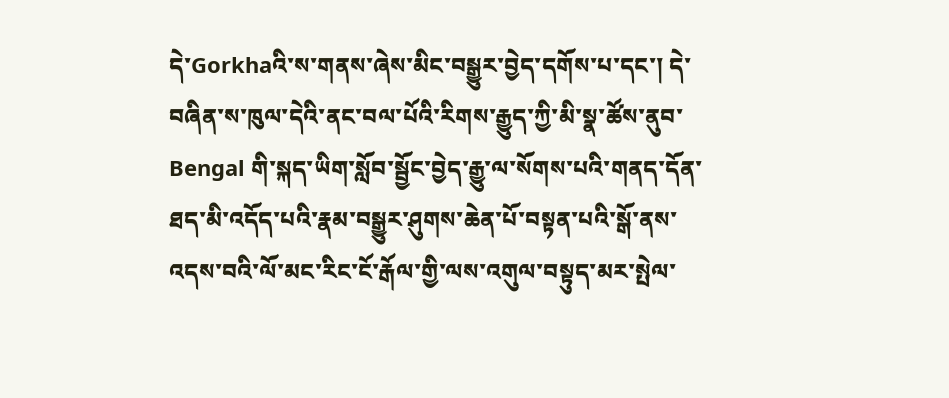དེ་Gorkhaའི་ས་གནས་ཞེས་མིང་བསྒྱུར་བྱེད་དགོས་པ་དང་། དེ་བཞིན་ས་ཁུལ་དེའི་ནང་བལ་པོའི་རིགས་རྒྱུད་ཀྱི་མི་སྣ་ཚོས་ནུབ་Bengal གི་སྐད་ཡིག་སློབ་སྦྱོང་བྱེད་རྒྱུ་ལ་སོགས་པའི་གནད་དོན་ཐད་མི་འདོད་པའི་རྣམ་བསྒྱུར་ཤུགས་ཆེན་པོ་བསྟན་པའི་སྒོ་ནས་འདས་བའི་ལོ་མང་རིང་ངོ་རྒོལ་གྱི་ལས་འགུལ་བསྟུད་མར་སྤེལ་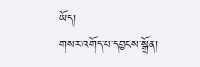ཡོད།
གསར་འགོད་པ་དབྱངས་སྒྲོན།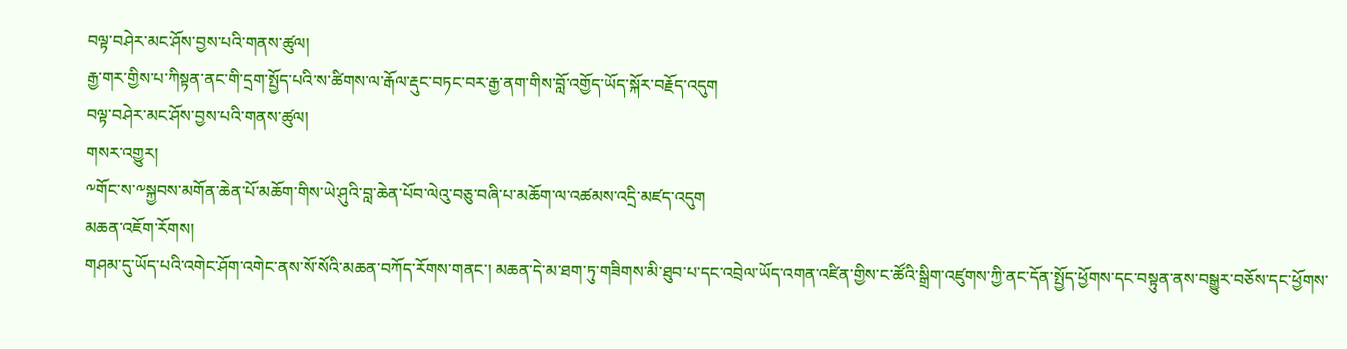བལྟ་བཤེར་མང་ཤོས་བྱས་པའི་གནས་ཚུལ།
རྒྱ་གར་གྱིས་པ་ཀིསྟན་ནང་གི་དྲག་སྤྱོད་པའི་ས་ཚིགས་ལ་རྒོལ་རྡུང་བཏང་བར་རྒྱ་ནག་གིས་བློ་འགྱོད་ཡོད་སྐོར་བརྗོད་འདུག
བལྟ་བཤེར་མང་ཤོས་བྱས་པའི་གནས་ཚུལ།
གསར་འགྱུར།
༸གོང་ས་༸སྐྱབས་མགོན་ཆེན་པོ་མཆོག་གིས་ཡེ་ཤུའི་བླ་ཆེན་པོབ་ལེའུ་བཅུ་བཞི་པ་མཆོག་ལ་འཚམས་འདྲི་མཛད་འདུག
མཆན་འཇོག་རོགས།
གཤམ་དུ་ཡོད་པའི་འགེང་ཤོག་འགེང་ནས་སོ་སོའི་མཆན་བཀོད་རོགས་གནང་། མཆན་དེ་མ་ཐག་ཏུ་གཟིགས་མི་ཐུབ་པ་དང་འབྲེལ་ཡོད་འགན་འཛིན་གྱིས་ང་ཚོའི་སྒྲིག་འཛུགས་ཀྱི་ནང་དོན་སྤྱོད་ཕྱོགས་དང་བསྟུན་ནས་བསྒྱུར་བཅོས་དང་ཕྱོགས་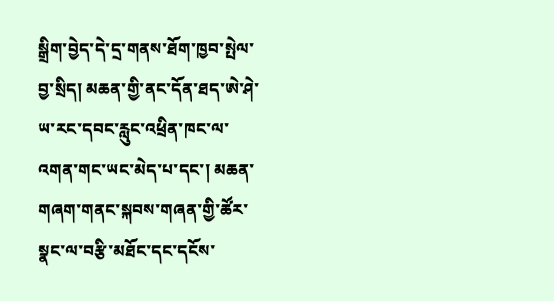སྒྲིག་བྱེད་དེ་དྲ་གནས་ཐོག་ཁྱབ་སྤེལ་བྱ་སྲིད། མཆན་གྱི་ནང་དོན་ཐད་ཨེ་ཤེ་ཡ་རང་དབང་རླུང་འཕྲིན་ཁང་ལ་འགན་གང་ཡང་མེད་པ་དང་། མཆན་གཞག་གནང་སྐབས་གཞན་གྱི་ཚོར་སྣང་ལ་བརྩི་མཐོང་དང་དངོས་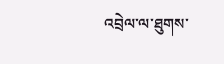འབྲེལ་ལ་ཐུགས་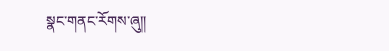སྣང་གནང་རོགས་ཞུ༎